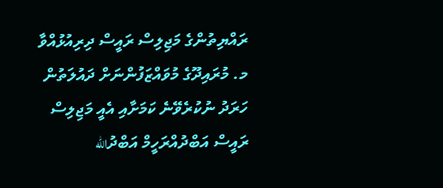ރައްޔިތުންގެ މަޖިލިސް ރައީސް ދިރިއުޅުއްވާ މ. މުރައިދޫގެ މުވައްޒަފުންނަށް ދައުލަތުން ހަރަދު ނުކުރެވޭނެ ކަމަށާއި އެއީ މަޖިލިސް ރައީސް އަބްދުއްރަހީމް އަބްދުالله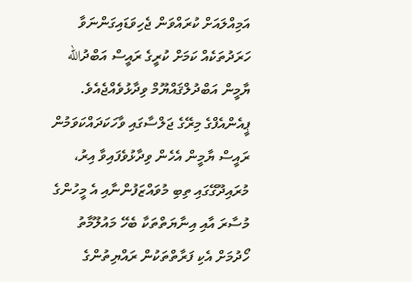އަމިއްލައަށް ކުރައްވަން ޖެހިވަޑައިގަންނަވާ ހަރަދުތަކެއް ކަމަށް ކުރީގެ ރައީސް އަބްދުالله ޔާމީން އަބްދުލްޤައްޔޫމް ވިދާޅުވެއްޖެއެވެ.
ޕީއެންއެފްގެ މިރޭގެ ޖަލްސާގައި ވާހަކަދައްކަވަމުން ރައީސް ޔާމީން އެހެން ވިދާޅުވެފައިވާ އިރު، މުރައިދޫގޭގައި ތިބި މުވައްޒަފުންނާއި އެ މީހުންގެ މުސާރަ އާއި އިނާޔަތްތަކާ ބެހޭ މައުލޫމާތު ހޯދުމަށް އެކި ފަރާތްތަކުން ރައްޔިތުންގެ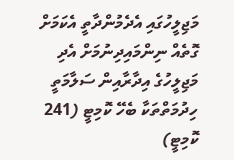މަޖިލީހުގައި އެދެމުންދާތީ އެކަމަށް ގޮތެއް ނިންމައިދިނުމަށް އެދި މަޖިލީހުގެ އިދާރާއިން ސަލާމަތީ ހިދުމަތްތަކާ ބެހޭ ކޮމިޓީ (241 ކޮމިޓީ)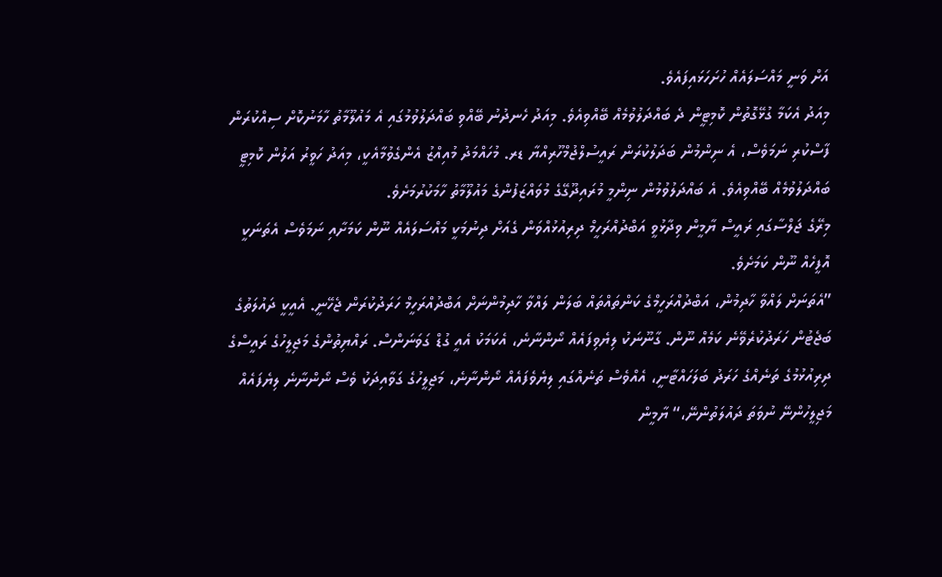އަށް ވަނީ މައްސަލައެއް ހުށަހަޅައިފައެވެ.
މިއަދު އެކަމާ ގުޅޭގޮތުން ކޮމިޓީން ދެ ބައްދަލުވުމެއް ބޭއްވިއެވެ. މިއަދު ހެނދުނު ބޭއްވި ބައްދަލުވުމުގައި އެ މައުލޫމާތު ހާމަނުކޮށް ސިއްކުރަން ފާސްކުރި ނަމަވެސް، އެ ނިންމުން ބަދަލުކުރަން ރައީސުލްޖުމްހޫރިއްޔާ ޑރ. މުހައްމަދު މުއިއްޒު އެންގެވުމާއެކީ، މިއަދު ހަވީރު އަލުން ކޮމިޓީ ބައްދަލުވުމެއް ބޭއްވިއެވެ. އެ ބައްދަލުވުމުން ނިންމީ މުރައިދޫގޭގެ މުވައްޒަފުންގެ މައުލޫމާތު ހާމަކުރުމަށެވެ.
މިރޭގެ ޖަލްސާގައި ރައީސް ޔާމީން ވިދާޅުވީ އަބްދުއްރަހީމް ދިރިއުޅުއްވަން ގެއަށް ދިނުމަކީ މައްސަލައެއް ނޫން ކަމަށާއި ނަމަވެސް އެތަނަކީ އޮފީހެއް ނޫން ކަމަށެވެ.
”އެތަނަށް ލައްވާ ހާދިމުން، އަބްދުއްރަހީމްގެ ކަންތައްތައް ބަލަން ލައްވާ ހާދިމުންނަށް އަބްދުއްރަހީމް ހަރަދުކުރަން ޖެހޭނީ. އެއީކީ ދައުލަތުގެ ބަޖެޓުން ހަރަދުކުރެވޭނެ ކަމެއް ނޫން. ގާނޫނަކު ލިޔެވިފައެއް ނޯންނާނެ، އެކަމަކު އެއީ ގުޑް ގަވަނަންސް. ރައްޔިތުންގެ މަޖިލީހުގެ ރައީސްގެ ދިރިއުޅުމުގެ ތަނެއްގެ ހަރަދު ބަލަހައްޓާނީ، އެއްވެސް ތަނެއްގައި ލިޔެވެފައެއް ނޯންނާނެ، މަޖިލީހުގެ ގަވާއިދަކު ވެސް ނޯންނާނެ ލިޔެފައެއް މަޖިލީހުންނޭ ނުވަތަ ދައުލަތުންނޭ،“ ޔާމީން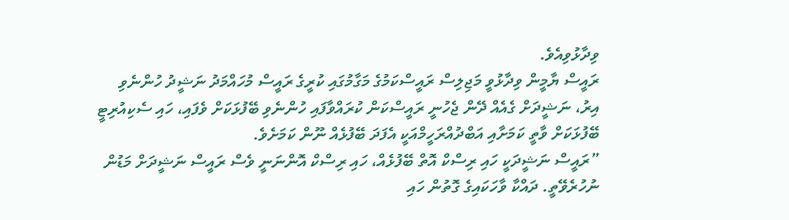ވިދާޅުވިއެވެ.
ރައީސް ޔާމީން ވިދާޅުވީ މަޖިލިސް ރައީސްކަމުގެ މަގާމުގައި ކުރީގެ ރައީސް މުހައްމަދު ނަޝީދު ހުންނެވި އިރު، ނަޝީދަށް ގެއެއް ދޭން ޖެހުނީ ރައީސްކަން ކުރައްވާފައި ހުންނެވި ބޭފުޅަކަށް ވެފައި، ހައި ސެކިއުރިޓީ ބޭފުޅަކަށް ވާތީ ކަމަށާއި އަބްދުއްރަހީމްއަކީ އެފަދަ ބޭފުޅެއް ނޫން ކަމަށެވެ.
”ރައީސް ނަޝީދަކީ ހައި ރިސްކް އޮތް ބޭފުޅެއް، ހައި ރިސްކް އޮންނަނީ ވެސް ރައީސް ނަޝީދަށް މަޑުން ނުހުރެވޭތީ. ދައްކާ ވާހަކައިގެ ގޮތުން ހައި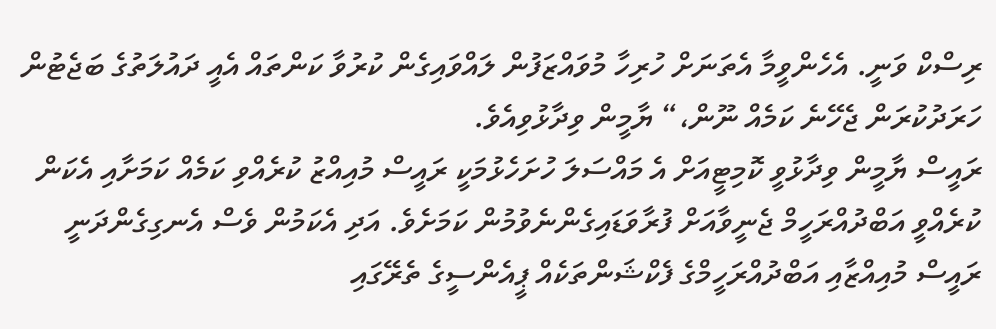ރިސްކް ވަނީ. އެހެންވީމާ އެތަނަށް ހުރިހާ މުވައްޒަފުން ލައްވައިގެން ކުރުވާ ކަންތައް އެއީ ދައުލަތުގެ ބަޖެޓުން ހަރަދުކުރަން ޖެހޭނެ ކަމެއް ނޫން،“ ޔާމީން ވިދާޅުވިއެވެ.
ރައީސް ޔާމީން ވިދާޅުވީ ކޮމިޓީއަށް އެ މައްސަލަ ހުށަހެޅުމަކީ ރައީސް މުއިއްޒު ކުރެއްވި ކަމެއް ކަމަށާއި އެކަން ކުރެއްވީ އަބްދުއްރަހީމް ޖެނީވާއަށް ފުރާވަޑައިގެންނެވުމުން ކަމަށެވެ. އަދި އެކަމުން ވެސް އެނގިގެންދަނީ ރައީސް މުއިއްޒާއި އަބްދުއްރަހީމްގެ ފެކްޝަންތަކެއް ޕީއެންސީގެ ތެރޭގައި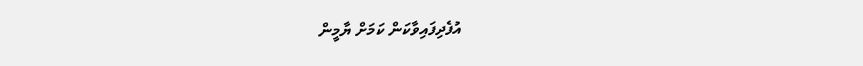އުފެދިފައިވާކަން ކަމަށް ޔާމީން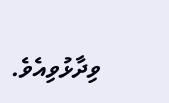ވިދާޅުވިއެވެ.